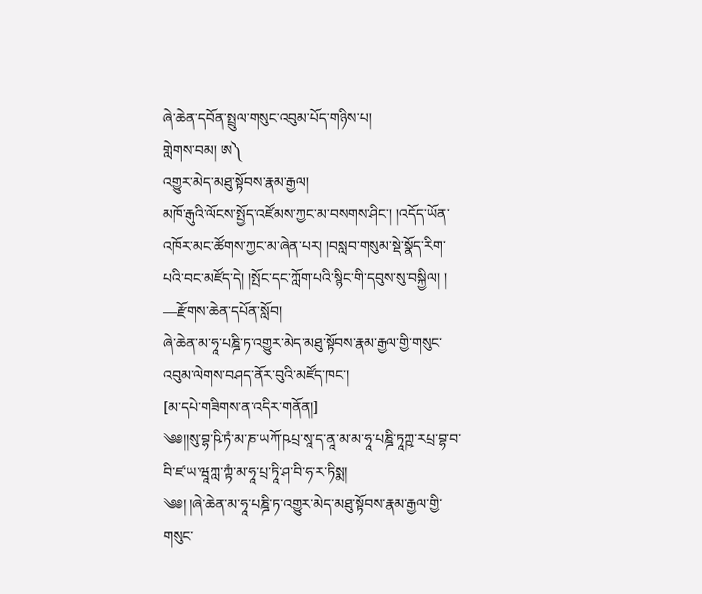ཞེ་ཆེན་དབོན་སྤྲུལ་གསུང་འབུམ་པོད་གཉིས་པ།
གླེགས་བམ། ཨ༽
འགྱུར་མེད་མཐུ་སྟོབས་རྣམ་རྒྱལ།
མཁོ་རྒུའི་ལོངས་སྤྱོད་འཛོམས་ཀྱང་མ་བསགས་ཤིང་། །འདོད་ཡོན་འཁོར་མང་ཚོགས་ཀྱང་མ་ཞེན་པར། །བསླབ་གསུམ་སྡེ་སྣོད་རིག་པའི་བང་མཛོད་དེ། །སྤོང་དང་ཀློག་པའི་སྙིང་གི་དབུས་སུ་བསྐྱིལ། །
—རྫོགས་ཆེན་དཔོན་སློབ།
ཞེ་ཆེན་མ་ཧཱ་པཎྜི་ཏ་འགྱུར་མེད་མཐུ་སྟོབས་རྣམ་རྒྱལ་གྱི་གསུང་འབུམ་ལེགས་བཤད་ནོར་བུའི་མཛོད་ཁང་།
[མ་དཔེ་གཟིགས་ན་འདིར་གནོན།]
༄༅།།སུ་བྷ་ཥི་ཏཾ་མ་ཎ་ཡཀོ་ཥཔྲ་སཱ་ད་ནཱ་མ་མ་ཧཱ་པཎྜི་ཏཱཀྵ་རཔྲ་བྷ་བ་བི་ཛ་ཡ་ཝཱཀླ་ཀྟཾ་མ་ཧཱ་པྲ་ཏཱི་ཤ་བི་ཧ་ར་ཏིསྨ།
༄༅། །ཞེ་ཆེན་མ་ཧཱ་པཎྜི་ཏ་འགྱུར་མེད་མཐུ་སྟོབས་རྣམ་རྒྱལ་གྱི་གསུང་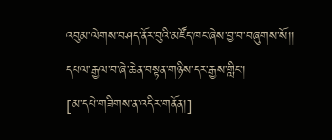འབུམ་ལེགས་བཤད་ནོར་བུའི་མཛོད་ཁང་ཞེས་བྱ་བ་བཞུགས་སོ།།
དཔལ་རྒྱལ་བ་ཞེ་ཆེན་བསྟན་གཉིས་དར་རྒྱས་གླིང་།
[མ་དཔེ་གཟིགས་ན་འདིར་གནོན།]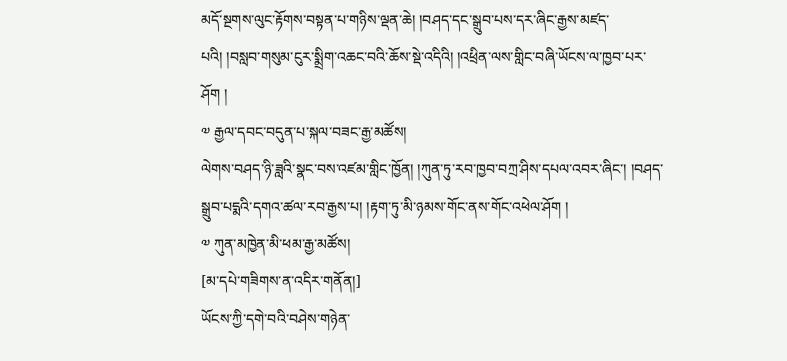མདོ་སྔགས་ལུང་རྟོགས་བསྟན་པ་གཉིས་ལྡན་ཆེ། །བཤད་དང་སྒྲུབ་པས་དར་ཞིང་རྒྱས་མཛད་པའི། །བསླབ་གསུམ་ངུར་སྨྲིག་འཆང་བའི་ཆོས་སྡེ་འདིའི། །འཕྲིན་ལས་གླིང་བཞི་ཡོངས་ལ་ཁྱབ་པར་ཤོག །
༧ རྒྱལ་དབང་བདུན་པ་སྐལ་བཟང་རྒྱ་མཚོས།
ལེགས་བཤད་ཉི་ཟླའི་སྣང་བས་འཛམ་གླིང་ཁྱོན། །ཀུན་ཏུ་རབ་ཁྱབ་བཀྲ་ཤིས་དཔལ་འབར་ཞིང་། །བཤད་སྒྲུབ་པདྨའི་དགའ་ཚལ་རབ་རྒྱས་པ། །རྟག་ཏུ་མི་ཉམས་གོང་ནས་གོང་འཕེལ་ཤོག །
༧ ཀུན་མཁྱེན་མི་ཕམ་རྒྱ་མཚོས།
[མ་དཔེ་གཟིགས་ན་འདིར་གནོན།]
ཡོངས་ཀྱི་དགེ་བའི་བཤེས་གཉེན་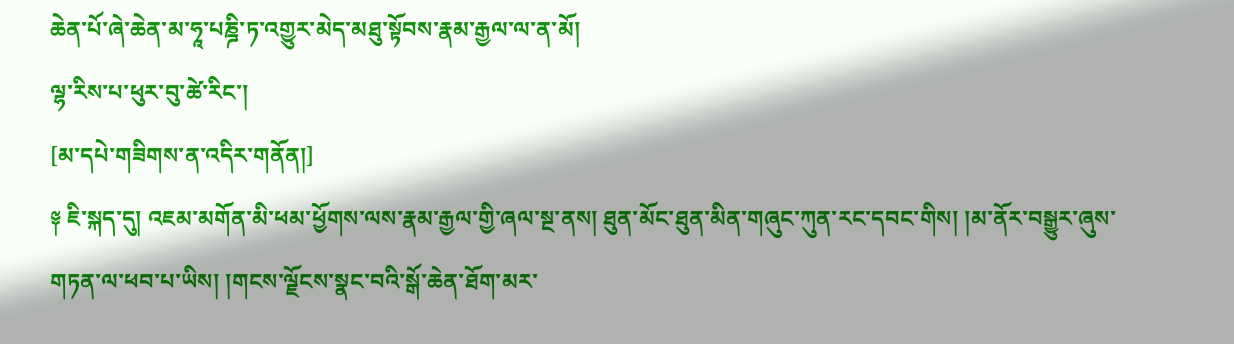ཆེན་པོ་ཞེ་ཆེན་མ་ཧཱ་པཎྜི་ཏ་འགྱུར་མེད་མཐུ་སྟོབས་རྣམ་རྒྱལ་ལ་ན་མོ།
ལྷ་རིས་པ་ཕུར་བུ་ཚེ་རིང་།
[མ་དཔེ་གཟིགས་ན་འདིར་གནོན།]
༈ ཇི་སྐད་དུ། འཇམ་མགོན་མི་ཕམ་ཕྱོགས་ལས་རྣམ་རྒྱལ་གྱི་ཞལ་སྔ་ནས། ཐུན་མོང་ཐུན་མིན་གཞུང་ཀུན་རང་དབང་གིས། །མ་ནོར་བསྒྱུར་ཞུས་གཏན་ལ་ཕབ་པ་ཡིས། །གངས་ལྗོངས་སྣང་བའི་སྒོ་ཆེན་ཐོག་མར་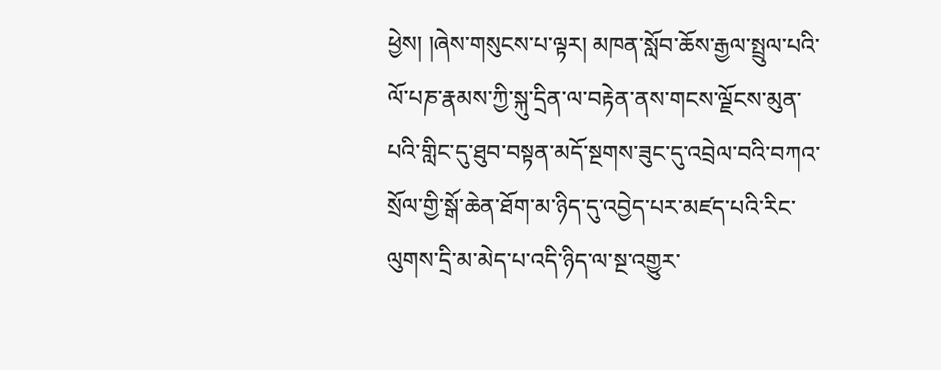ཕྱེས། །ཞེས་གསུངས་པ་ལྟར། མཁན་སློབ་ཆོས་རྒྱལ་སྤྲུལ་པའི་ལོ་པཎ་རྣམས་ཀྱི་སྐུ་དྲིན་ལ་བརྟེན་ནས་གངས་ལྗོངས་མུན་པའི་གླིང་དུ་ཐུབ་བསྟན་མདོ་སྔགས་ཟུང་དུ་འབྲེལ་བའི་བཀའ་སྲོལ་གྱི་སྒོ་ཆེན་ཐོག་མ་ཉིད་དུ་འབྱེད་པར་མཛད་པའི་རིང་ལུགས་དྲི་མ་མེད་པ་འདི་ཉིད་ལ་སྔ་འགྱུར་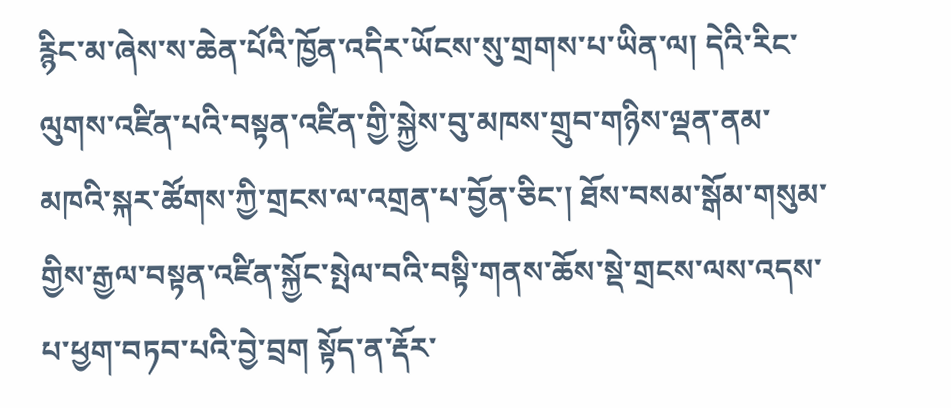རྙིང་མ་ཞེས་ས་ཆེན་པོའི་ཁྱོན་འདིར་ཡོངས་སུ་གྲགས་པ་ཡིན་ལ། དེའི་རིང་ལུགས་འཛིན་པའི་བསྟན་འཛིན་གྱི་སྐྱེས་བུ་མཁས་གྲུབ་གཉིས་ལྡན་ནམ་མཁའི་སྐར་ཚོགས་ཀྱི་གྲངས་ལ་འགྲན་པ་བྱོན་ཅིང་། ཐོས་བསམ་སྒོམ་གསུམ་གྱིས་རྒྱལ་བསྟན་འཛིན་སྐྱོང་སྤེལ་བའི་བསྟི་གནས་ཆོས་སྡེ་གྲངས་ལས་འདས་པ་ཕྱག་བཏབ་པའི་བྱེ་བྲག སྟོད་ན་རྡོར་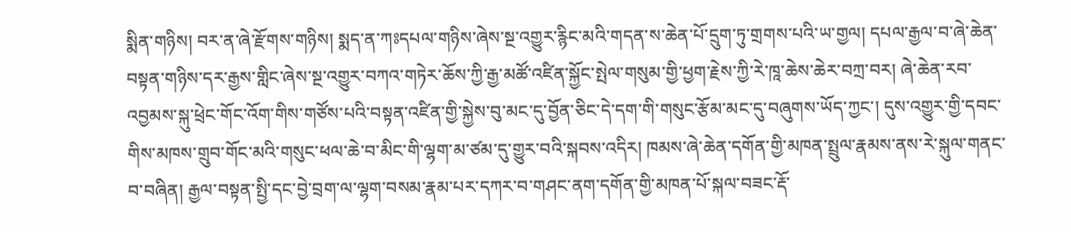སྨིན་གཉིས། བར་ན་ཞེ་རྫོགས་གཉིས། སྨད་ན་ཀཿདཔལ་གཉིས་ཞེས་སྔ་འགྱུར་རྙིང་མའི་གདན་ས་ཆེན་པོ་དྲུག་ཏུ་གྲགས་པའི་ཡ་གྱལ། དཔལ་རྒྱལ་བ་ཞེ་ཆེན་བསྟན་གཉིས་དར་རྒྱས་གླིང་ཞེས་སྔ་འགྱུར་བཀའ་གཏེར་ཆོས་ཀྱི་རྒྱ་མཚོ་འཛིན་སྐྱོང་སྤེལ་གསུམ་གྱི་ཕྱག་རྗེས་ཀྱི་རེ་ཁཱ་ཆེས་ཆེར་བཀྲ་བར། ཞེ་ཆེན་རབ་འབྱམས་སྐུ་ཕྲེང་གོང་འོག་གིས་གཙོས་པའི་བསྟན་འཛིན་གྱི་སྐྱེས་བུ་མང་དུ་བྱོན་ཅིང་དེ་དག་གི་གསུང་རྩོམ་མང་དུ་བཞུགས་ཡོད་ཀྱང་། དུས་འགྱུར་གྱི་དབང་གིས་མཁས་གྲུབ་གོང་མའི་གསུང་ཕལ་ཆེ་བ་མིང་གི་ལྷག་མ་ཙམ་དུ་གྱུར་བའི་སྐབས་འདིར། ཁམས་ཞེ་ཆེན་དགོན་གྱི་མཁན་སྤྲུལ་རྣམས་ནས་རེ་སྐུལ་གནང་བ་བཞིན། རྒྱལ་བསྟན་སྤྱི་དང་བྱེ་བྲག་ལ་ལྷག་བསམ་རྣམ་པར་དཀར་བ་གཤང་ནག་དགོན་གྱི་མཁན་པོ་སྐལ་བཟང་རྡོ་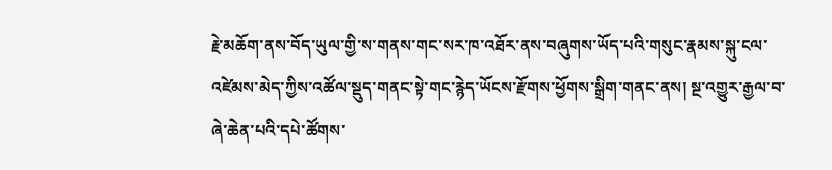རྗེ་མཆོག་ནས་བོད་ཡུལ་གྱི་ས་གནས་གང་སར་ཁ་འཐོར་ནས་བཞུགས་ཡོད་པའི་གསུང་རྣམས་སྐུ་ངལ་འཛེམས་མེད་ཀྱིས་འཚོལ་སྡུད་གནང་སྟེ་གང་རྙེད་ཡོངས་རྫོགས་ཕྱོགས་སྒྲིག་གནང་ནས། སྔ་འགྱུར་རྒྱལ་བ་ཞེ་ཆེན་པའི་དཔེ་ཚོགས་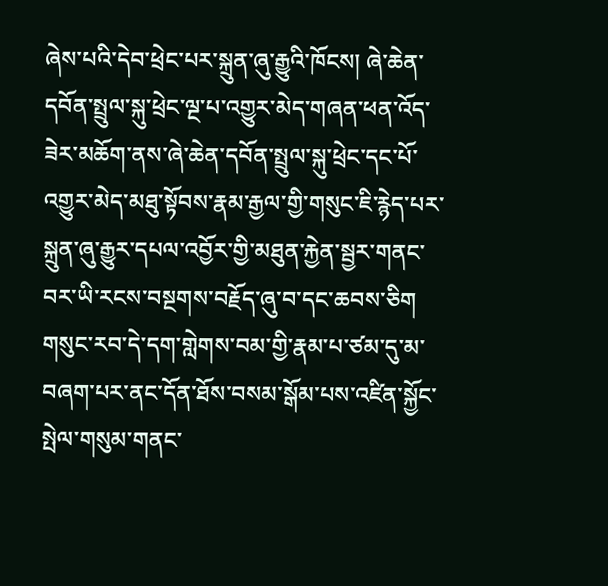ཞེས་པའི་དེབ་ཕྲེང་པར་སྐྲུན་ཞུ་རྒྱུའི་ཁོངས། ཞེ་ཆེན་དབོན་སྤྲུལ་སྐུ་ཕྲེང་ལྔ་པ་འགྱུར་མེད་གཞན་ཕན་འོད་ཟེར་མཆོག་ནས་ཞེ་ཆེན་དབོན་སྤྲུལ་སྐུ་ཕྲེང་དང་པོ་འགྱུར་མེད་མཐུ་སྟོབས་རྣམ་རྒྱལ་གྱི་གསུང་ཇི་རྙེད་པར་སྐྲུན་ཞུ་རྒྱུར་དཔལ་འབྱོར་གྱི་མཐུན་རྐྱེན་སྦྱར་གནང་བར་ཡི་རངས་བསྔགས་བརྗོད་ཞུ་བ་དང་ཆབས་ཅིག གསུང་རབ་དེ་དག་གླེགས་བམ་གྱི་རྣམ་པ་ཙམ་དུ་མ་བཞག་པར་ནང་དོན་ཐོས་བསམ་སྒོམ་པས་འཛིན་སྐྱོང་སྤེལ་གསུམ་གནང་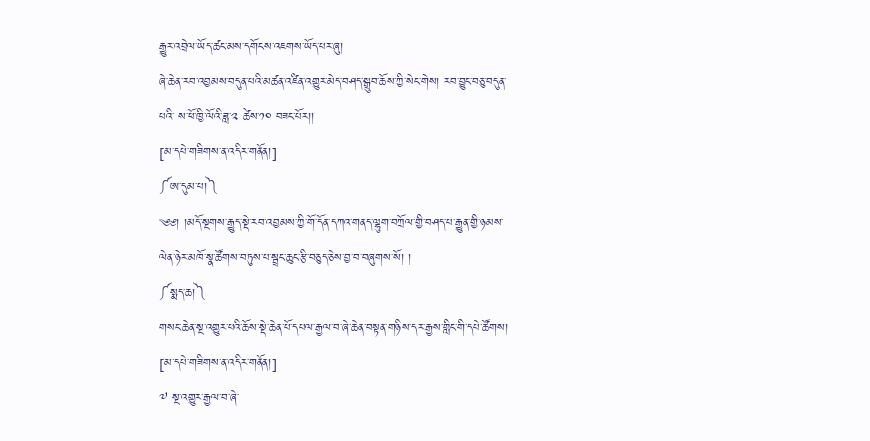རྒྱུར་འབྲེལ་ཡོད་ཚང་མས་དགོངས་འཇགས་ཡོད་པར་ཞུ།
ཞེ་ཆེན་རབ་འབྱམས་བདུན་པའི་མཚན་འཛིན་འགྱུར་མེད་བཤད་སྒྲུབ་ཆོས་ཀྱི་སེང་གེས། རབ་བྱུང་བཅུ་བདུན་པའི་ ས་ཕོ་ཁྱི་ལོའི་ཟླ་༢ ཚེས་༡༠ བཟང་པོར།།
[མ་དཔེ་གཟིགས་ན་འདིར་གནོན།]
༼ཨ་དུམ་པ།༽
༄༅། །མདོ་སྔགས་རྒྱུད་སྡེ་རབ་འབྱམས་ཀྱི་གོ་དོན་དཀའ་གནད་ལྷུག་བཀྲོལ་གྱི་བཤད་པ་རྒྱུན་གྱི་ཉམས་ལེན་ཉེར་མཁོ་སྣ་ཚོགས་བཏུས་པ་སྦྲང་ཆུང་རྩི་བཅུད་ཅེས་བྱ་བ་བཞུགས་སོ། །
༼སྨད་ཆ།༽
གསང་ཆེན་སྔ་འགྱུར་པའི་ཆོས་སྡེ་ཆེན་པོ་དཔལ་རྒྱལ་བ་ཞེ་ཆེན་བསྟན་གཉིས་དར་རྒྱས་གླིང་གི་དཔེ་ཚོགས།
[མ་དཔེ་གཟིགས་ན་འདིར་གནོན།]
༧ སྔ་འགྱུར་རྒྱལ་བ་ཞེ་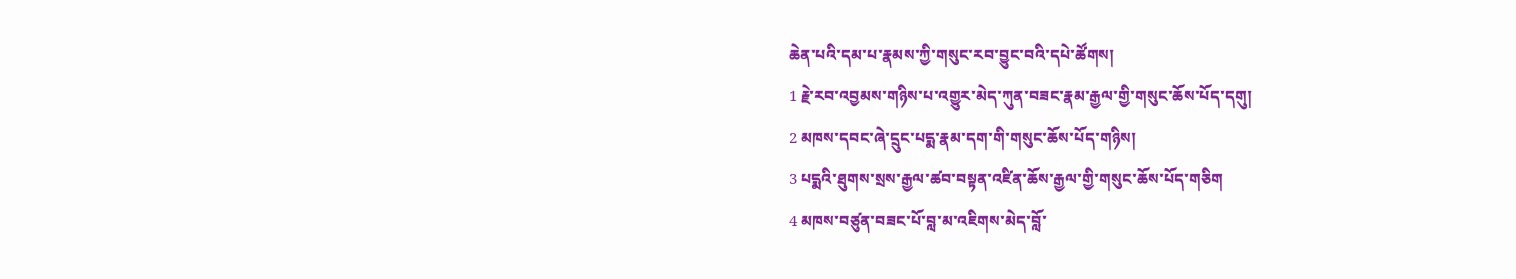ཆེན་པའི་དམ་པ་རྣམས་ཀྱི་གསུང་རབ་བྱུང་བའི་དཔེ་ཚོགས།
1 རྗེ་རབ་འབྱམས་གཉིས་པ་འགྱུར་མེད་ཀུན་བཟང་རྣམ་རྒྱལ་གྱི་གསུང་ཆོས་པོད་དགུ།
2 མཁས་དབང་ཞེ་དྲུང་པདྨ་རྣམ་དག་གི་གསུང་ཆོས་པོད་གཉིས།
3 པདྨའི་ཐུགས་སྲས་རྒྱལ་ཚབ་བསྟན་འཛིན་ཆོས་རྒྱལ་གྱི་གསུང་ཆོས་པོད་གཅིག
4 མཁས་བཙུན་བཟང་པོ་བླ་མ་འཇིགས་མེད་བློ་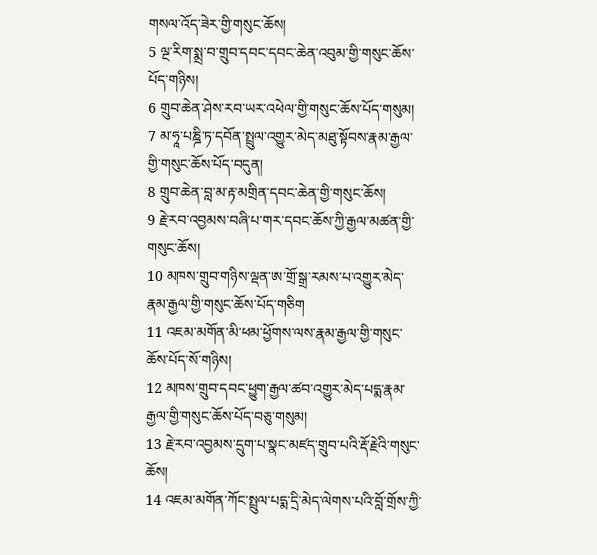གསལ་འོད་ཟེར་གྱི་གསུང་ཆོས།
5 ལྔ་རིག་སྨྲ་བ་གྲུབ་དབང་དབང་ཆེན་འབུམ་གྱི་གསུང་ཆོས་པོད་གཉིས།
6 གྲུབ་ཆེན་ཤེས་རབ་ཡར་འཕེལ་གྱི་གསུང་ཆོས་པོད་གསུམ།
7 མ་ཧཱ་པཎྜི་ཏ་དབོན་སྤྲུལ་འགྱུར་མེད་མཐུ་སྟོབས་རྣམ་རྒྱལ་གྱི་གསུང་ཆོས་པོད་བདུན།
8 གྲུབ་ཆེན་བླ་མ་རྟ་མགྲིན་དབང་ཆེན་གྱི་གསུང་ཆོས།
9 རྗེ་རབ་འབྱམས་བཞི་པ་གར་དབང་ཆོས་ཀྱི་རྒྱལ་མཚན་གྱི་གསུང་ཆོས།
10 མཁས་གྲུབ་གཉིས་ལྡན་ཨ་གྲོ་སྒྲ་རམས་པ་འགྱུར་མེད་རྣམ་རྒྱལ་གྱི་གསུང་ཆོས་པོད་གཅིག
11 འཇམ་མགོན་མི་ཕམ་ཕྱོགས་ལས་རྣམ་རྒྱལ་གྱི་གསུང་ཆོས་པོད་སོ་གཉིས།
12 མཁས་གྲུབ་དབང་ཕྱུག་རྒྱལ་ཚབ་འགྱུར་མེད་པདྨ་རྣམ་རྒྱལ་གྱི་གསུང་ཆོས་པོད་བཅུ་གསུམ།
13 རྗེ་རབ་འབྱམས་དྲུག་པ་སྣང་མཛད་གྲུབ་པའི་རྡོ་རྗེའི་གསུང་ཆོས།
14 འཇམ་མགོན་ཀོང་སྤྲུལ་པདྨ་དྲི་མེད་ལེགས་པའི་བློ་གྲོས་ཀྱི་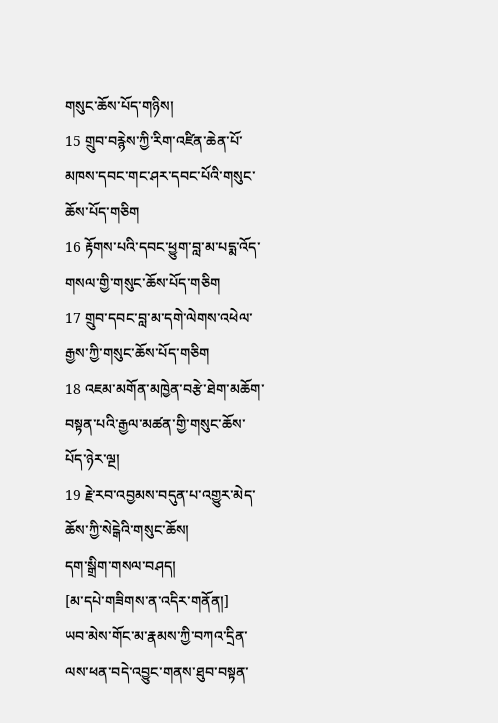གསུང་ཆོས་པོད་གཉིས།
15 གྲུབ་བརྙེས་ཀྱི་རིག་འཛིན་ཆེན་པོ་མཁས་དབང་གང་ཤར་དབང་པོའི་གསུང་ཆོས་པོད་གཅིག
16 རྟོགས་པའི་དབང་ཕྱུག་བླ་མ་པདྨ་འོད་གསལ་གྱི་གསུང་ཆོས་པོད་གཅིག
17 གྲུབ་དབང་བླ་མ་དགེ་ལེགས་འཕེལ་རྒྱས་ཀྱི་གསུང་ཆོས་པོད་གཅིག
18 འཇམ་མགོན་མཁྱེན་བརྩེ་ཐེག་མཆོག་བསྟན་པའི་རྒྱལ་མཚན་གྱི་གསུང་ཆོས་པོད་ཉེར་ལྔ།
19 རྗེ་རབ་འབྱམས་བདུན་པ་འགྱུར་མེད་ཆོས་ཀྱི་སེངྒེའི་གསུང་ཆོས།
དག་སྒྲིག་གསལ་བཤད།
[མ་དཔེ་གཟིགས་ན་འདིར་གནོན།]
ཡབ་མེས་གོང་མ་རྣམས་ཀྱི་བཀའ་དྲིན་ལས་ཕན་བདེ་འབྱུང་གནས་ཐུབ་བསྟན་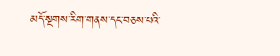མདོ་སྔགས་རིག་གནས་དང་བཅས་པའི་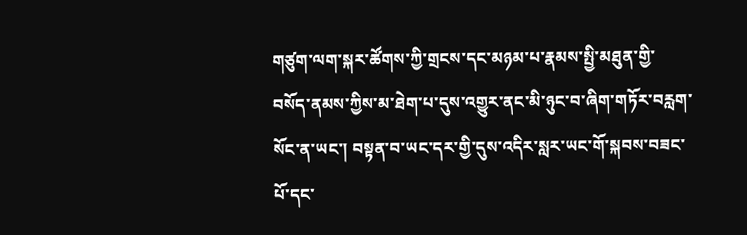གཙུག་ལག་སྐར་ཚོགས་ཀྱི་གྲངས་དང་མཉམ་པ་རྣམས་སྤྱི་མཐུན་གྱི་བསོད་ནམས་ཀྱིས་མ་ཐེག་པ་དུས་འགྱུར་ནང་མི་ཉུང་བ་ཞིག་གཏོར་བརླག་སོང་ན་ཡང་། བསྟན་བ་ཡང་དར་གྱི་དུས་འདིར་སླར་ཡང་གོ་སྐབས་བཟང་པོ་དང་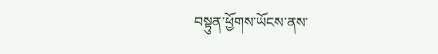བསྟུན་ཕྱོགས་ཡོངས་ནས་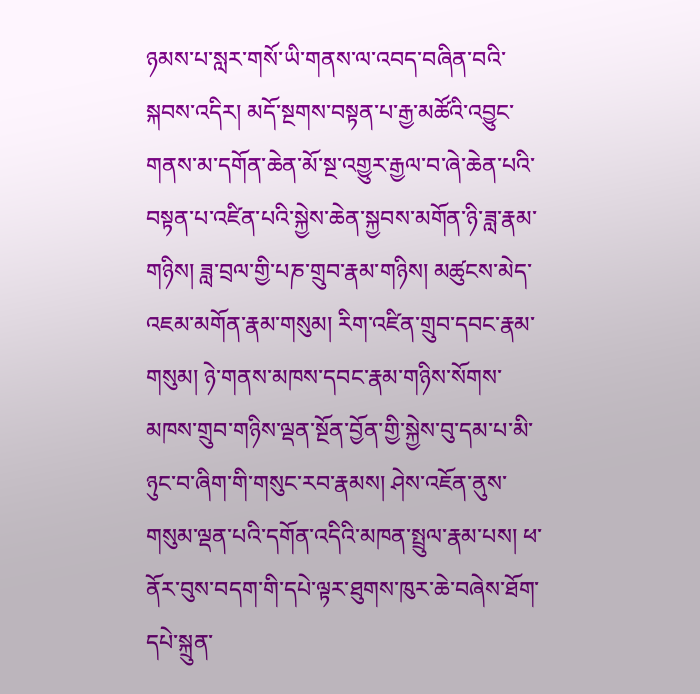ཉམས་པ་སླར་གསོ་ཡི་གནས་ལ་འབད་བཞིན་བའི་སྐབས་འདིར། མདོ་སྔགས་བསྟན་པ་རྒྱ་མཚོའི་འབྱུང་གནས་མ་དགོན་ཆེན་མོ་སྔ་འགྱུར་རྒྱལ་བ་ཞེ་ཆེན་པའི་བསྟན་པ་འཛིན་པའི་སྐྱེས་ཆེན་སྐྱབས་མགོན་ཉི་ཟླ་རྣམ་གཉིས། ཟླ་བྲལ་གྱི་པཎ་གྲུབ་རྣམ་གཉིས། མཚུངས་མེད་འཇམ་མགོན་རྣམ་གསུམ། རིག་འཛིན་གྲུབ་དབང་རྣམ་གསུམ། ཉེ་གནས་མཁས་དབང་རྣམ་གཉིས་སོགས་མཁས་གྲུབ་གཉིས་ལྡན་སྔོན་བྱོན་གྱི་སྐྱེས་བུ་དམ་པ་མི་ཉུང་བ་ཞིག་གི་གསུང་རབ་རྣམས། ཤེས་འཇོན་ནུས་གསུམ་ལྡན་པའི་དགོན་འདིའི་མཁན་སྤྲུལ་རྣམ་པས། ཕ་ནོར་བུས་བདག་གི་དཔེ་ལྟར་ཐུགས་ཁུར་ཆེ་བཞེས་ཐོག་དཔེ་སྐྲུན་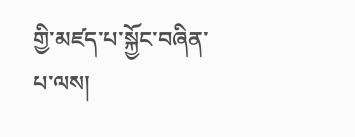གྱི་མཛད་པ་སྐྱོང་བཞིན་པ་ལས།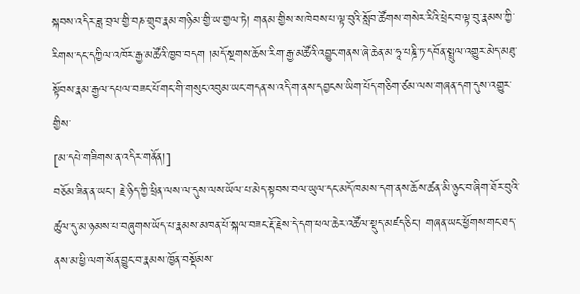སྐབས་འདིར་ཟླ་བྲལ་གྱི་བཎ་གྲུབ་རྣམ་གཉིམ་གྱི་ཡ་གྱལ་ཏེ། གནམ་གྱིས་ས་ཁེབས་པ་ལྟ་བུའི་སློབ་ཚོགས་གསེར་རིའི་ཕྲེང་བ་ལྟ་བུ་རྣམས་ཀྱི་རིགས་དང་དཀྱིལ་འཁོར་རྒྱ་མཚོའི་ཁྱབ་བདག །མདོ་སྔགས་ཆོས་རིག་རྒྱ་མཚོའི་འབྱུང་གནས་ཞེ་ཆེན་མ་ཧཱ་པཎྜི་ཏ་དབོན་སྤྲུལ་འགྱུར་མེད་མཐུ་སྟོབས་རྣམ་རྒྱལ་དཔལ་བཟང་པོ་གང་གི་གསུང་འབུམ་ཡང་གདན་ས་འདི་ག་ནས་དབྱངས་ཡིག་པོད་གཅིག་ཙམ་ལས་གཞན་དག་དུས་འགྱུར་གྱིས་
[མ་དཔེ་གཟིགས་ན་འདིར་གནོན།]
བཅོམ་ཟིན་ན་ཡང་། རྗེ་ཉིད་ཀྱི་ཕྲིན་ལས་ལ་དུས་ལས་ཡོལ་པ་མེད་སྟབས་བལ་ཡུལ་དང་མདོ་ཁམས་དག་ནས་ཆོས་ཚན་མི་ཉུང་བ་ཞིག་ཐོར་བུའི་ཚུལ་དུ་མ་ཉམས་པ་བཞུགས་ཡོད་པ་རྣམས་མཁན་པོ་སྐལ་བཟང་རྡོ་རྗེས་དེ་དག་ཕལ་ཆེར་འཚོལ་སྡུད་མཛད་ཅིང་། གཞན་ཡང་ཕྱོགས་གང་ཐད་ནས་མ་ཕྱི་ལག་སོན་བྱུང་བ་རྣམས་ཁྱོན་བསྡོམས་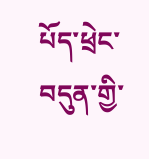པོད་ཕྲེང་བདུན་གྱི་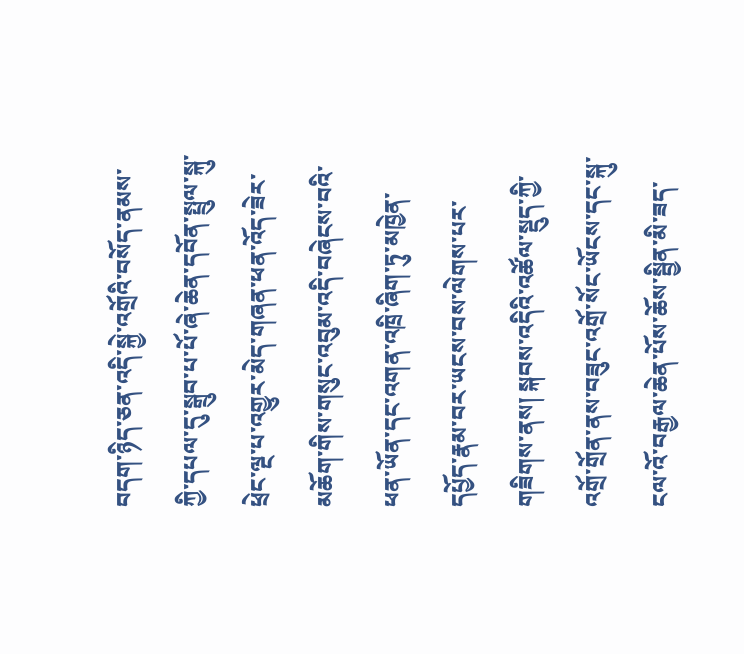བདག་ཉིད་ཅན་འདི་སྐྱེ་འགྲོའི་བསོད་ནམས་ཀྱི་དཔལ་དུ་སྒྲུབ་པ་པོ་ཞེ་ཆེན་དབོན་སྤྲུལ་སྐུ་ཕྲེང་ལྔ་པ་འགྱུར་མེད་གཞན་ཕན་འོད་ཟེར་མཆོག་གིས་གསུང་འབུམ་འདི་བཞེངས་བའི་ཕན་ཡོན་དང་འགན་འཁྲི་ཞིག་ཏུ་མཁྱེན་དཔྱོད་རྣམ་བར་ཡངས་བས་ལེགས་པར་གཟིགས་ནས། སྐབས་འདིའི་འཚོལ་སྡུད་ཀྱི་འགྲོ་གྲོན་ནས་བཟུང་འགྲོ་སོང་ཡོངས་དང་སྐུ་ངལ་འོ་བརྒྱལ་ཆེན་པོས་ཆོས་སྦྱིན་མི་ཟད་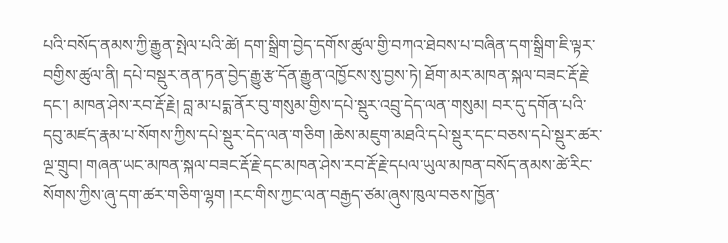པའི་བསོད་ནམས་ཀྱི་རྒྱུན་སྤེལ་པའི་ཚེ། དག་སྒྲིག་བྱེད་དགོས་ཚུལ་གྱི་བཀའ་ཐེབས་པ་བཞིན་དག་སྒྲིག་ཇི་ལྟར་བགྱིས་ཚུལ་ནི། དཔེ་བསྡུར་ནན་ཏན་བྱེད་རྒྱུ་རྩ་དོན་རྒྱུན་འཁྱོངས་སུ་བྱས་ཏེ། ཐོག་མར་མཁན་སྐལ་བཟང་རྡོ་རྗེ་དང་། མཁན་ཤེས་རབ་རྡོ་རྗེ། བླ་མ་པདྨ་ནོར་བུ་གསུམ་གྱིས་དཔེ་སྡུར་འབྲུ་དེད་ལན་གསུམ། བར་དུ་དགོན་པའི་དབུ་མཛད་རྣམ་པ་སོགས་ཀྱིས་དཔེ་སྡུར་དེད་ལན་གཅིག །ཆེས་མཇུག་མཐའི་དཔེ་སྡུར་དང་བཅས་དཔེ་སྡུར་ཚར་ལྔ་གྲུབ། གཞན་ཡང་མཁན་སྐལ་བཟང་རྡོ་རྗེ་དང་མཁན་ཤེས་རབ་རྡོ་རྗེ་དཔལ་ཡུལ་མཁན་བསོད་ནམས་ཚེ་རིང་སོགས་ཀྱིས་ཞུ་དག་ཚར་གཅིག་ལྷག །རང་གིས་ཀྱང་ལན་བརྒྱད་ཙམ་ཞུས་ཁུལ་བཅས་ཁྱོན་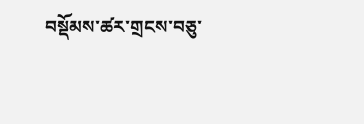བསྡོམས་ཚར་གྲངས་བཅུ་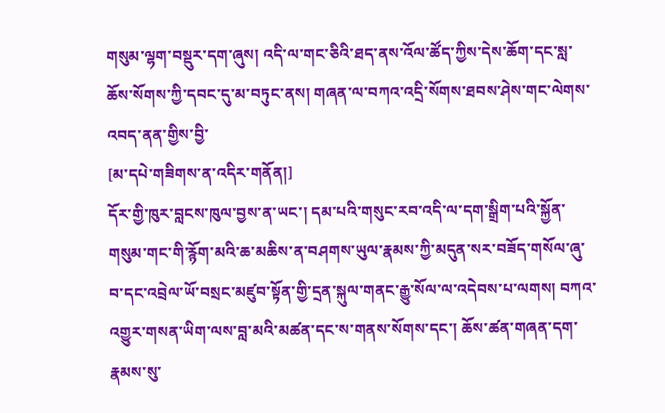གསུམ་ལྷག་བསྡུར་དག་ཞུས། འདི་ལ་གང་ཅིའི་ཐད་ནས་འོལ་ཚོད་ཀྱིས་དེས་ཆོག་དང་སླ་ཆོས་སོགས་ཀྱི་དབང་དུ་མ་བཏུང་ནས། གཞན་ལ་བཀའ་འདྲི་སོགས་ཐབས་ཤེས་གང་ལེགས་འབད་ནན་གྱིས་བྱི་
[མ་དཔེ་གཟིགས་ན་འདིར་གནོན།]
དོར་གྱི་ཁུར་བླངས་ཁུལ་བྱས་ན་ཡང་། དམ་པའི་གསུང་རབ་འདི་ལ་དག་སྒྲིག་པའི་སྐྱོན་གསུམ་གང་གི་རྙོག་མའི་ཆ་མཆིས་ན་བཤགས་ཡུལ་རྣམས་ཀྱི་མདུན་སར་བཟོད་གསོལ་ཞུ་བ་དང་འབྲེལ་ཡོ་བསྲང་མཛུབ་སྟོན་གྱི་དྲན་སྐུལ་གནང་རྒྱུ་སོལ་ལ་འདེབས་པ་ལགས། བཀའ་འགྱུར་གསན་ཡིག་ལས་བླ་མའི་མཚན་དང་ས་གནས་སོགས་དང་། ཆོས་ཚན་གཞན་དག་རྣམས་སུ་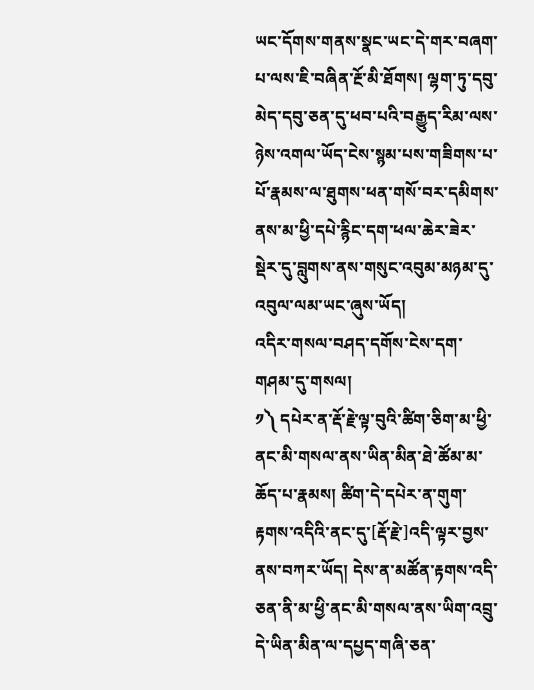ཡང་དོགས་གནས་སྣང་ཡང་དེ་གར་བཞག་པ་ལས་ཇི་བཞིན་རྔོ་མི་ཐོགས། ལྷག་ཏུ་དབུ་མེད་དབུ་ཅན་དུ་ཕབ་པའི་བརྒྱུད་རིམ་ལས་ཉེས་འགལ་ཡོད་ངེས་སྙམ་པས་གཟིགས་པ་པོ་རྣམས་ལ་ཐུགས་ཕན་གསོ་བར་དམིགས་ནས་མ་ཕྱི་དཔེ་རྙིང་དག་ཕལ་ཆེར་ཟེར་སྡེར་དུ་བླུགས་ནས་གསུང་འབུམ་མཉམ་དུ་འབུལ་ལམ་ཡང་ཞུས་ཡོད།
འདིར་གསལ་བཤད་དགོས་ངེས་དག་གཤམ་དུ་གསལ།
༡༽ དཔེར་ན་རྡོ་རྗེ་ལྟ་བུའི་ཚིག་ཅིག་མ་ཕྱི་ནང་མི་གསལ་ནས་ཡིན་མིན་ཐེ་ཚོམ་མ་ཆོད་པ་རྣམས། ཚིག་དེ་དཔེར་ན་གུག་རྟགས་འདིའི་ནང་དུ་[རྡོ་རྗེ་]འདི་ལྟར་བྱས་ནས་བཀར་ཡོད། དེས་ན་མཚོན་རྟགས་འདི་ཅན་ནི་མ་ཕྱི་ནང་མི་གསལ་ནས་ཡིག་འབྲུ་དེ་ཡིན་མིན་ལ་དཔྱད་གཞི་ཅན་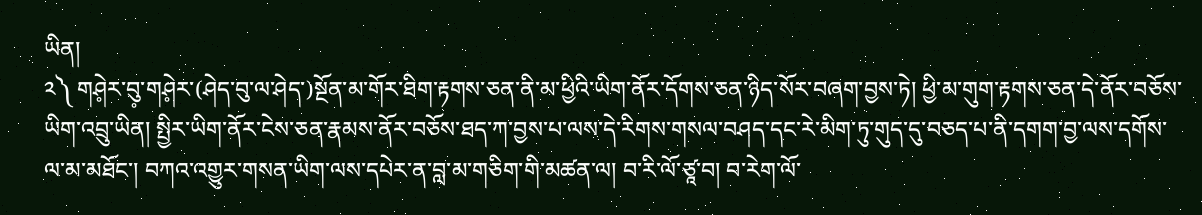ཡིན།
༢༽ གཤེ༷ར་བུ༷་གཤེ༷ར་(ཤེད་བུ་ལ་ཤེད་)སྔོན་མ་གོར་ཐིག་རྟགས་ཅན་ནི་མ་ཕྱིའི་ཡིག་ནོར་དོགས་ཅན་ཉིད་སོར་བཞག་བྱས་ཏེ། ཕྱི་མ་གུག་རྟགས་ཅན་དེ་ནོར་བཅོས་ཡིག་འབྲུ་ཡིན། སྤྱིར་ཡིག་ནོར་ངེས་ཅན་རྣམས་ནོར་བཅོས་ཐད་ཀ་བྱས་པ་ལས་དེ་རིགས་གསལ་བཤད་དང་རེ་མིག་ཏུ་གུད་དུ་བཅད་པ་ནི་དགག་བྱ་ལས་དགོས་ལ་མ་མཐོང་། བཀའ་འགྱུར་གསན་ཡིག་ལས་དཔེར་ན་བླ་མ་གཅིག་གི་མཚན་ལ། བ་རི་ལོ་ཙཱ་བ། བ་རེག་ལོ་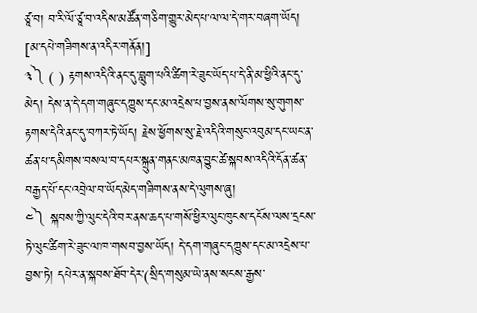ཙཱ་བ། བ་རི་ལོ་ཙཱ་བ་འདིས་མཚོན་གཅིག་གྱུར་མེད་པ་ལ་ལ་དེ་གར་བཞག་ཡོད།
[མ་དཔེ་གཟིགས་ན་འདིར་གནོན།]
༣༽ ( ) རྟགས་འདིའི་ནང་དུ་བླུག་པའི་ཚིག་རེ་ཟུང་ཡོད་པ་དེ་ནི་མ་ཕྱིའི་ནང་དུ་མེད། དེས་ན་དེ་དག་གཞུང་དཀྱུས་དང་མ་འདྲེས་པ་བྱས་ནས་ལོགས་སུ་གུགས་རྟགས་དེའི་ནང་དུ་བཀར་ཏེ་ཡོད། རྗེས་ཕྱོགས་སུ་རྗེ་འདིའི་གསུང་འབུམ་དང་ཡང་ན་ཚན་པ་དམིགས་བསལ་བ་དཔར་སྐྲུན་གནང་མཁན་བྱུང་ཚེ་སྐབས་འདིའི་དོན་ཚན་བརྒྱད་པོ་དང་འབྲེལ་བ་ཡོད་མེད་གཟིགས་ནས་དེ་ལུགས་ཞུ།
༤༽ སྐབས་ཀྱི་ལུང་དེའི་བར་ནས་ཆད་པ་གསོ་ཕྱིར་ལུང་ཁུངས་དངོས་ལས་དྲངས་ཏེ་ལུང་ཚིག་རེ་ཟུང་ལ་ཁ་གསབ་བྱས་ཡོད། དེ་དག་གཞུང་དཀྱུས་དང་མ་འདྲེས་པ་བྱས་ཏེ། དཔེར་ན་སྐབས་ཐོབ་དེར་(སྲིད་གསུམ་ཡེ་ནས་སངས་རྒྱས་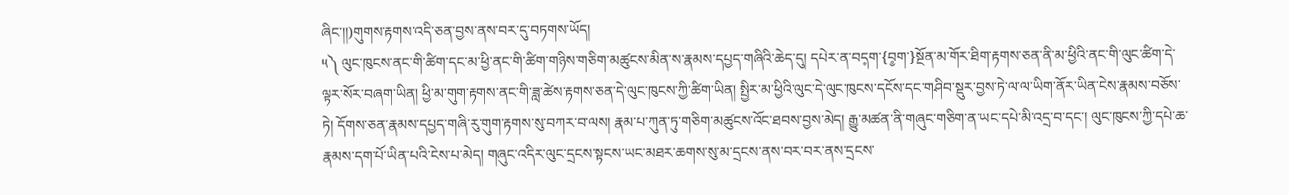ཞིང་།།)གུགས་རྟགས་འདི་ཅན་བྱས་ནས་བར་དུ་བཏགས་ཡོད།
༥༽ ལུང་ཁུངས་ནང་གི་ཚིག་དང་མ་ཕྱི་ནང་གི་ཚིག་གཉིས་གཅིག་མཚུངས་མིན་ས་རྣམས་དཔྱད་གཞིའི་ཆེད་དུ། དཔེར་ན་བད༷ག་{བ༵ག་}སྔོན་མ་གོར་ཐིག་རྟགས་ཅན་ནི་མ་ཕྱིའི་ནང་གི་ལུང་ཚིག་དེ་ལྟར་སོར་བཞག་ཡིན། ཕྱི་མ་གུག་རྟགས་ནང་གི་ཟླ་ཚེས་རྟགས་ཅན་དེ་ལུང་ཁུངས་ཀྱི་ཚིག་ཡིན། སྤྱིར་མ་ཕྱིའི་ལུང་དེ་ལུང་ཁུངས་དངོས་དང་གཤིབ་སྡུར་བྱས་ཏེ་ལ་ལ་ཡིག་ནོར་ཡིན་ངེས་རྣམས་བཅོས་ཏེ། དོགས་ཅན་རྣམས་དཔྱད་གཞི་རུ་གུག་རྟགས་སུ་བཀར་བ་ལས། རྣམ་པ་ཀུན་ཏུ་གཅིག་མཚུངས་འོང་ཐབས་བྱས་མེད། རྒྱུ་མཚན་ནི་གཞུང་གཅིག་ན་ཡང་དཔེ་མི་འདྲ་བ་དང་། ལུང་ཁུངས་ཀྱི་དཔེ་ཆ་རྣམས་དག་པོ་ཡིན་པའི་ངེས་པ་མེད། གཞུང་འདིར་ལུང་དྲངས་སྟངས་ཡང་མཐར་ཆགས་སུ་མ་དྲངས་ནས་བར་བར་ནས་དྲངས་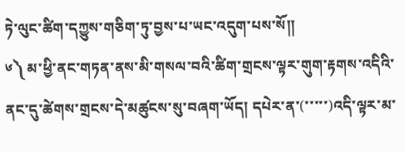ཏེ་ལུང་ཚིག་དཀྱུས་གཅིག་ཏུ་བྱས་པ་ཡང་འདུག་པས་སོ།།
༦༽ མ་ཕྱི་ནང་གཏན་ནས་མི་གསལ་བའི་ཚིག་གྲངས་ལྟར་གུག་རྟགས་འདིའི་ནང་དུ་ཚེགས་གྲངས་དེ་མཚུངས་སུ་བཞག་ཡོད། དཔེར་ན་(་་་་་)འདི་ལྟར་མ་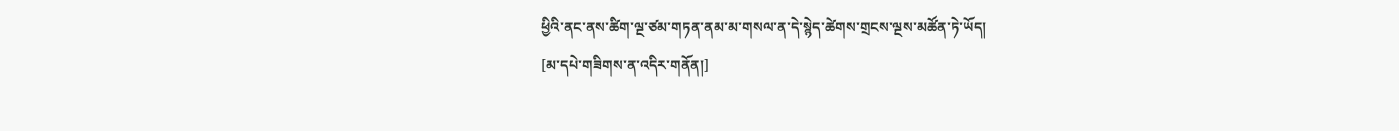ཕྱིའི་ནང་ནས་ཚིག་ལྔ་ཙམ་གཏན་ནམ་མ་གསལ་ན་དེ་སྙེད་ཚེགས་གྲངས་ལྔས་མཚོན་ཏེ་ཡོད།
[མ་དཔེ་གཟིགས་ན་འདིར་གནོན།]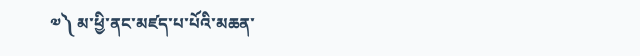༧༽ མ་ཕྱི་ནང་མཛད་པ་པོའི་མཆན་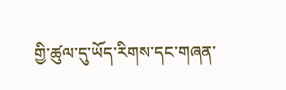གྱི་ཚུལ་དུ་ཡོད་རིགས་དང་གཞན་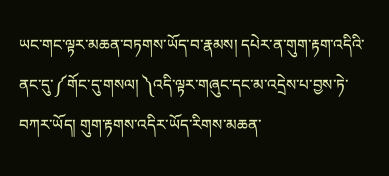ཡང་གང་ལྟར་མཆན་བཏགས་ཡོད་བ་རྣམས། དཔེར་ན་གུག་རྟག་འདིའི་ནང་དུ་༼གོང་དུ་གསལ། ༽འདི་ལྟར་གཞུང་དང་མ་འདྲེས་པ་བྱས་ཏེ་བཀར་ཡོད། གུག་རྟགས་འདིར་ཡོད་རིགས་མཆན་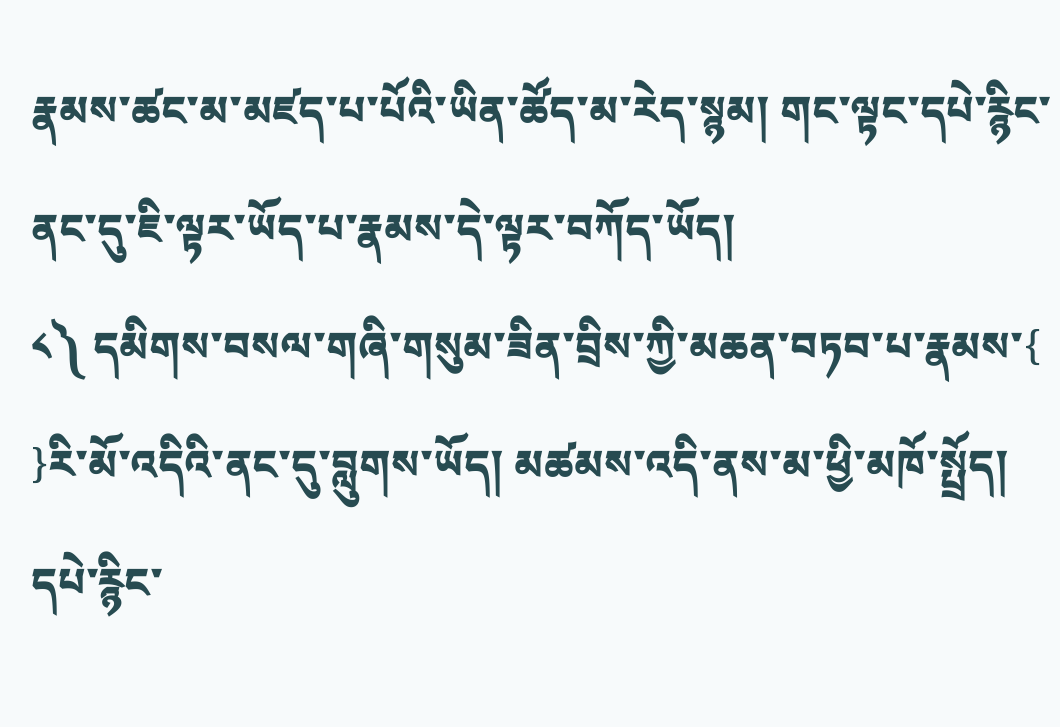རྣམས་ཚང་མ་མཛད་པ་པོའི་ཡིན་ཚོད་མ་རེད་སྙམ། གང་ལྟང་དཔེ་རྙིང་ནང་དུ་ཇི་ལྟར་ཡོད་པ་རྣམས་དེ་ལྟར་བཀོད་ཡོད།
༨༽ དམིགས་བསལ་གཞི་གསུམ་ཟིན་བྲིས་ཀྱི་མཆན་བཏབ་པ་རྣམས་{ }རི་མོ་འདིའི་ནང་དུ་བླུགས་ཡོད། མཚམས་འདི་ནས་མ་ཕྱི་མཁོ་སྤྲོད། དཔེ་རྙིང་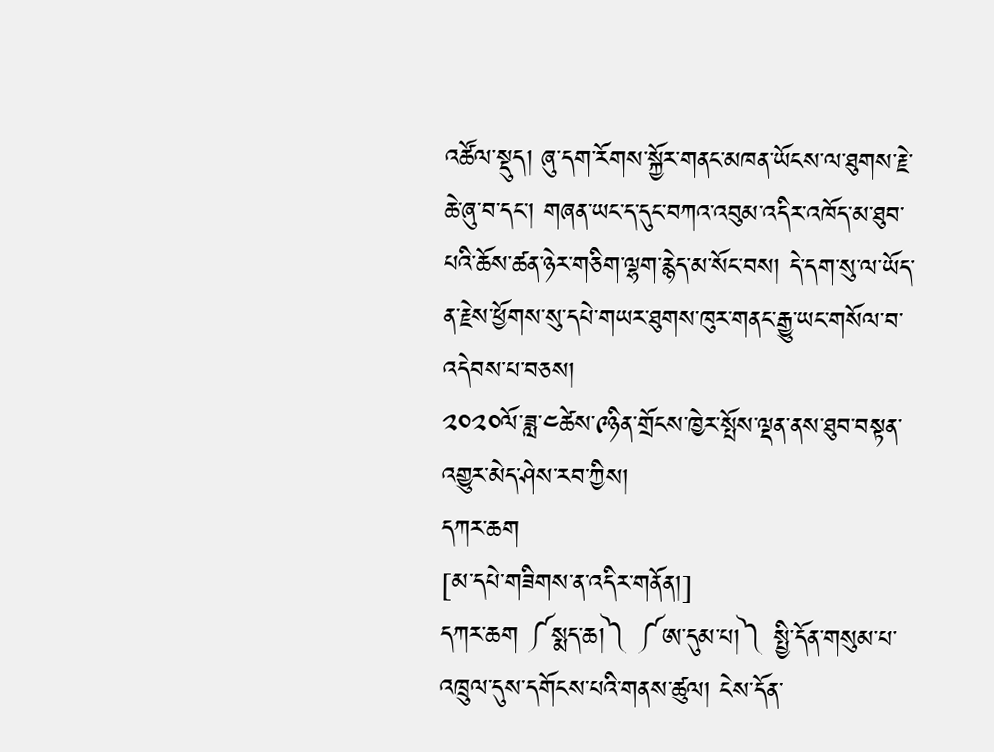འཚོལ་སྡུད། ཞུ་དག་རོགས་སྐྱོར་གནང་མཁན་ཡོངས་ལ་ཐུགས་རྗེ་ཆེ་ཞུ་བ་དང་། གཞན་ཡང་ད་དུང་བཀའ་འབུམ་འདིར་འཁོད་མ་ཐུབ་པའི་ཆོས་ཚན་ཉེར་གཅིག་ལྷག་རྙེད་མ་སོང་བས། དེ་དག་སུ་ལ་ཡོད་ན་རྗེས་ཕྱོགས་སུ་དཔེ་གཡར་ཐུགས་ཁུར་གནང་རྒྱུ་ཡང་གསོལ་བ་འདེབས་པ་བཅས།
༢༠༢༠ལོ་ཟླ་༤ཚེས་༩ཉིན་གྲོངས་ཁྱེར་སྤོས་ལྡན་ནས་ཐུབ་བསྟན་འགྱུར་མེད་ཤེས་རབ་ཀྱིས།
དཀར་ཆག
[མ་དཔེ་གཟིགས་ན་འདིར་གནོན།]
དཀར་ཆག ༼སྨད་ཆ།༽ ༼ཨ་དུམ་པ།༽ སྤྱི་དོན་གསུམ་པ་འཁྲུལ་དུས་དགོངས་པའི་གནས་ཚུལ། ངེས་དོན་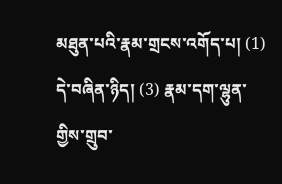མཐུན་པའི་རྣམ་གྲངས་འགོད་པ། (1) དེ་བཞིན་ཉིད། (3) རྣམ་དག་ལྷུན་གྱིས་གྲུབ་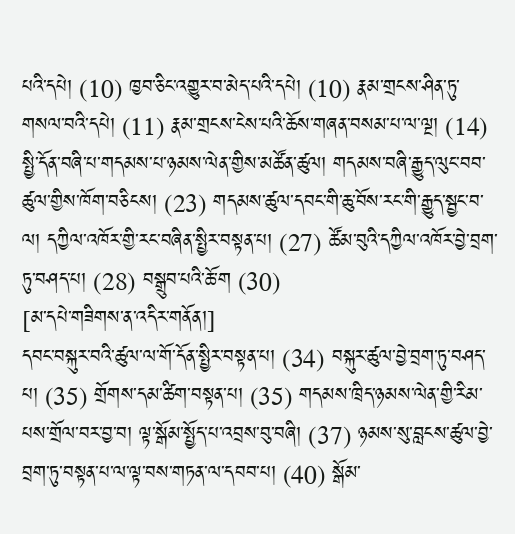པའི་དཔེ། (10) ཁྱབ་ཅིང་འགྱུར་བ་མེད་པའི་དཔེ། (10) རྣམ་གྲངས་ཤིན་ཏུ་གསལ་བའི་དཔེ། (11) རྣམ་གྲངས་ངེས་པའི་ཆོས་གཞན་བསམ་པ་ལ་ལྔ། (14) སྤྱི་དོན་བཞི་པ་གདམས་པ་ཉམས་ལེན་གྱིས་མཚོན་ཚུལ། གདམས་བཞི་རྒྱུད་ལུང་བབ་ཚུལ་གྱིས་ཁོག་བཅིངས། (23) གདམས་ཚུལ་དབང་གི་ཆུ་བོས་རང་གི་རྒྱུད་སྦྱང་བ་ལ། དཀྱིལ་འཁོར་གྱི་རང་བཞིན་སྤྱིར་བསྟན་པ། (27) ཚོམ་བུའི་དཀྱིལ་འཁོར་བྱེ་བྲག་ཏུ་བཤད་པ། (28) བསྒྲུབ་པའི་ཆོ་ག (30)
[མ་དཔེ་གཟིགས་ན་འདིར་གནོན།]
དབང་བསྐུར་བའི་ཚུལ་ལ་གོ་དོན་སྤྱིར་བསྟན་པ། (34) བསྐུར་ཚུལ་བྱེ་བྲག་ཏུ་བཤད་པ། (35) གྲོགས་དམ་ཚིག་བསྟན་པ། (35) གདམས་ཁྲིད་ཉམས་ལེན་གྱི་རིམ་པས་གྲོལ་བར་བྱ་བ། ལྟ་སྒོམ་སྤྱོད་པ་འབྲས་བུ་བཞི། (37) ཉམས་སུ་བླངས་ཚུལ་བྱེ་བྲག་ཏུ་བསྟན་པ་ལ་ལྟ་བས་གཏན་ལ་དབབ་པ། (40) སྒོམ་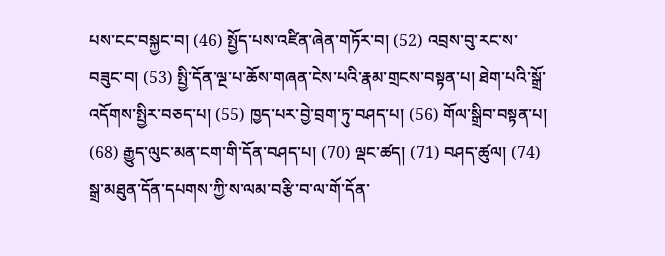པས་ངང་བསྐྱང་བ། (46) སྤྱོད་པས་འཛིན་ཞེན་གཏོར་བ། (52) འབྲས་བུ་རང་ས་བཟུང་བ། (53) སྤྱི་དོན་ལྔ་པ་ཆོས་གཞན་ངེས་པའི་རྣམ་གྲངས་བསྟན་པ། ཐེག་པའི་སྒྲོ་འདོགས་སྤྱིར་བཅད་པ། (55) ཁྱད་པར་བྱེ་བྲག་ཏུ་བཤད་པ། (56) གོལ་སྒྲིབ་བསྟན་པ། (68) རྒྱུད་ལུང་མན་ངག་གི་དོན་བཤད་པ། (70) ལྡང་ཚད། (71) བཤད་ཚུལ། (74) སྒྲ་མཐུན་དོན་དཔགས་ཀྱི་ས་ལམ་བརྩི་བ་ལ་གོ་དོན་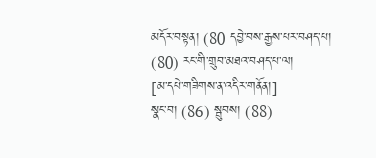མདོར་བསྟན། (80 དབྱེ་བས་རྒྱས་པར་བཤད་པ། (80) རང་གི་གྲུབ་མཐའ་བཤད་པ་ལ།
[མ་དཔེ་གཟིགས་ན་འདིར་གནོན།]
སྣང་བ། (86) སྦུབས། (88)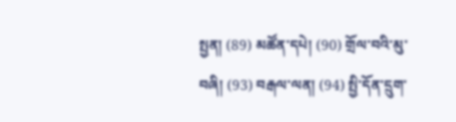སྤྱན། (89) མཚོན་དཔེ། (90) གྲོལ་བའི་མུ་བཞི། (93) བརྒལ་ལན། (94) སྤྱི་དོན་དྲུག་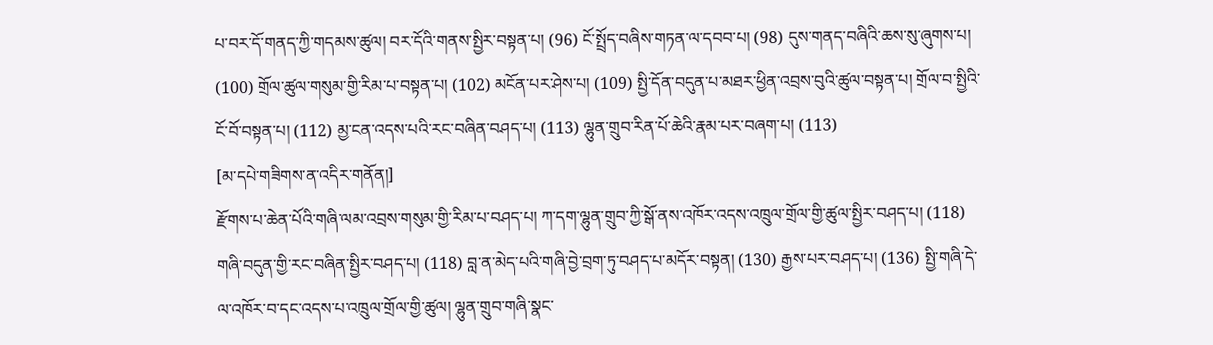པ་བར་དོ་གནད་ཀྱི་གདམས་ཚུལ། བར་དོའི་གནས་སྤྱིར་བསྟན་པ། (96) ངོ་སྤྲོད་བཞིས་གཏན་ལ་དབབ་པ། (98) དུས་གནད་བཞིའི་ཆས་སུ་ཞུགས་པ། (100) གྲོལ་ཚུལ་གསུམ་གྱི་རིམ་པ་བསྟན་པ། (102) མངོན་པར་ཤེས་པ། (109) སྤྱི་དོན་བདུན་པ་མཐར་ཕྱིན་འབྲས་བུའི་ཚུལ་བསྟན་པ། གྲོལ་བ་སྤྱིའི་ངོ་བོ་བསྟན་པ། (112) མྱ་ངན་འདས་པའི་རང་བཞིན་བཤད་པ། (113) ལྷུན་གྲུབ་རིན་པོ་ཆེའི་རྣམ་པར་བཞག་པ། (113)
[མ་དཔེ་གཟིགས་ན་འདིར་གནོན།]
རྫོགས་པ་ཆེན་པོའི་གཞི་ལམ་འབྲས་གསུམ་གྱི་རིམ་པ་བཤད་པ། ཀ་དག་ལྷུན་གྲུབ་ཀྱི་སྒོ་ནས་འཁོར་འདས་འཁྲུལ་གྲོལ་གྱི་ཚུལ་སྤྱིར་བཤད་པ། (118) གཞི་བདུན་གྱི་རང་བཞིན་སྤྱིར་བཤད་པ། (118) བླ་ན་མེད་པའི་གཞི་བྱེ་བྲག་ཏུ་བཤད་པ་མདོར་བསྟན། (130) རྒྱས་པར་བཤད་པ། (136) སྤྱི་གཞི་དེ་ལ་འཁོར་བ་དང་འདས་པ་འཁྲུལ་གྲོལ་གྱི་ཚུལ། ལྷུན་གྲུབ་གཞི་སྣང་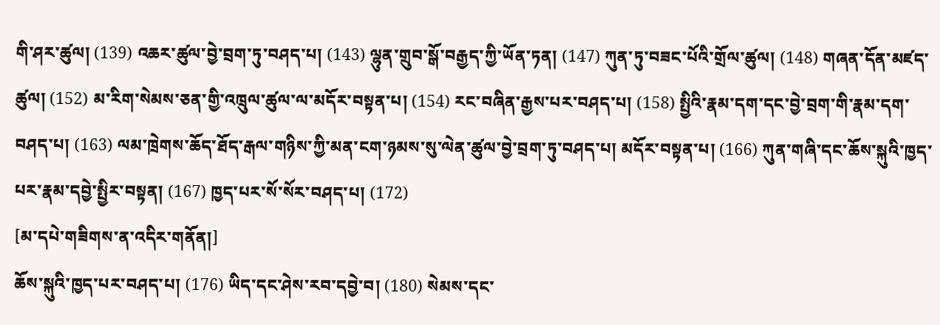གི་ཤར་ཚུལ། (139) འཆར་ཚུལ་བྱེ་བྲག་ཏུ་བཤད་པ། (143) ལྷུན་གྲུབ་སྒོ་བརྒྱད་ཀྱི་ཡོན་ཏན། (147) ཀུན་ཏུ་བཟང་པོའི་གྲོལ་ཚུལ། (148) གཞན་དོན་མཛད་ཚུལ། (152) མ་རིག་སེམས་ཅན་གྱི་འཁྲུལ་ཚུལ་ལ་མདོར་བསྟན་པ། (154) རང་བཞིན་རྒྱས་པར་བཤད་པ། (158) སྤྱིའི་རྣམ་དག་དང་བྱེ་བྲག་གི་རྣམ་དག་བཤད་པ། (163) ལམ་ཁྲེགས་ཆོད་ཐོད་རྒལ་གཉིས་ཀྱི་མན་ངག་ཉམས་སུ་ལེན་ཚུལ་བྱེ་བྲག་ཏུ་བཤད་པ། མདོར་བསྟན་པ། (166) ཀུན་གཞི་དང་ཆོས་སྐུའི་ཁྱད་པར་རྣམ་དབྱེ་སྤྱིར་བསྟན། (167) ཁྱད་པར་སོ་སོར་བཤད་པ། (172)
[མ་དཔེ་གཟིགས་ན་འདིར་གནོན།]
ཆོས་སྐུའི་ཁྱད་པར་བཤད་པ། (176) ཡིད་དང་ཤེས་རབ་དབྱེ་བ། (180) སེམས་དང་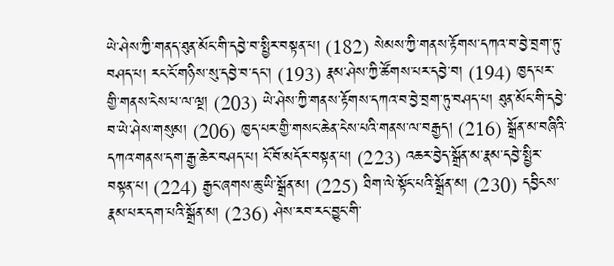ཡེ་ཤེས་ཀྱི་གནད་ཐུན་མོང་གི་དབྱེ་བ་སྤྱིར་བསྟན་པ། (182) སེམས་ཀྱི་གནས་རྟོགས་དཀའ་བ་བྱེ་བྲག་ཏུ་བཤད་པ། རང་ངོ་གཉིས་སུ་དབྱེ་བ་དང་། (193) རྣམ་ཤེས་ཀྱི་ཚོགས་པར་དབྱེ་བ། (194) ཁྱད་པར་གྱི་གནས་ངེས་པ་ལ་ལྔ། (203) ཡེ་ཤེས་ཀྱི་གནས་རྟོགས་དཀའ་བ་བྱེ་བྲག་ཏུ་བཤད་པ། ཐུན་མོང་གི་དབྱེ་བ་ཡེ་ཤེས་གསུམ། (206) ཁྱད་པར་གྱི་གསང་ཆེན་ངེས་པའི་གནས་ལ་བརྒྱད། (216) སྒྲོན་མ་བཞིའི་དཀའ་གནས་དག་རྒྱ་ཆེར་བཤད་པ། ངོ་བོ་མདོར་བསྟན་པ། (223) འཆར་བྱེད་སྒྲོན་མ་རྣམ་དབྱེ་སྤྱིར་བསྟན་པ། (224) རྒྱང་ཞགས་ཆུ་ཡི་སྒྲོན་མ། (225) ཐིག་ལེ་སྟོང་པའི་སྒྲོན་མ། (230) དབྱིངས་རྣམ་པར་དག་པའི་སྒྲོན་མ། (236) ཤེས་རབ་རང་བྱུང་གི་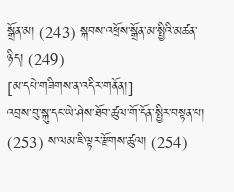སྒྲོན་མ། (243) སྐབས་འཕྲོས་སྒྲོན་མ་སྤྱིའི་མཚན་ཉིད། (249)
[མ་དཔེ་གཟིགས་ན་འདིར་གནོན།]
འབྲས་བུ་སྐུ་དང་ཡེ་ཤེས་ཐོབ་ཚུལ་གོ་དོན་སྤྱིར་བསྟན་པ། (253) ས་ལམ་ཇི་ལྟར་རྫོགས་ཚུལ། (254)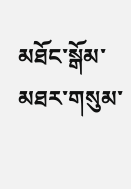མཐོང་སྒོམ་མཐར་གསུམ་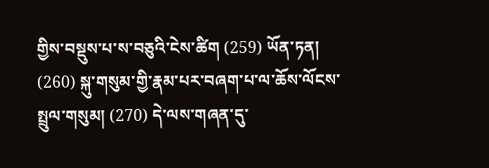གྱིས་བསྡུས་པ་ས་བཅུའི་ངེས་ཚིག (259) ཡོན་ཏན། (260) སྐུ་གསུམ་གྱི་རྣམ་པར་བཞག་པ་ལ་ཆོས་ལོངས་སྤྲུལ་གསུམ། (270) དེ་ལས་གཞན་དུ་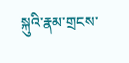སྐུའི་རྣམ་གྲངས་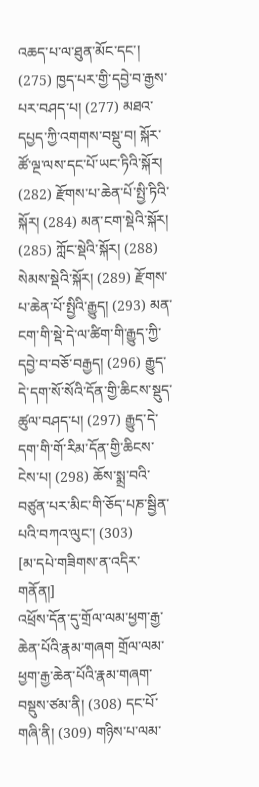འཆད་པ་ལ་ཐུན་མོང་དང་། (275) ཁྱད་པར་གྱི་དབྱེ་བ་རྒྱས་པར་བཤད་པ། (277) མཐའ་དཔྱད་ཀྱི་འགགས་བསྡུ་བ། སྐོར་ཚོ་ལྔ་ལས་དང་པོ་ཡང་ཏིའི་སྐོར། (282) རྫོགས་པ་ཆེན་པོ་སྤྱི་ཏིའི་སྐོར། (284) མན་ངག་སྡེའི་སྐོར། (285) ཀློང་སྡེའི་སྐོར། (288) སེམས་སྡེའི་སྐོར། (289) རྫོགས་པ་ཆེན་པོ་སྤྱིའི་རྒྱུད། (293) མན་ངག་གི་སྡེ་དེ་ལ་ཚིག་གི་རྒྱུད་ཀྱི་དབྱེ་བ་བཅོ་བརྒྱད། (296) རྒྱུད་དེ་དག་སོ་སོའི་དོན་གྱི་ཆིངས་སྡུད་ཚུལ་བཤད་པ། (297) རྒྱུད་དེ་དག་གི་གོ་རིམ་དོན་གྱི་ཆིངས་ངེས་པ། (298) ཆོས་སྨྲ་བའི་བཙུན་པར་མིང་གི་ཅོད་པཎ་སྦྱིན་པའི་བཀའ་ལུང་། (303)
[མ་དཔེ་གཟིགས་ན་འདིར་གནོན།]
འཕྲོས་དོན་དུ་གྲོལ་ལམ་ཕྱག་རྒྱ་ཆེན་པོའི་རྣམ་གཞག གྲོལ་ལམ་ཕྱག་རྒྱ་ཆེན་པོའི་རྣམ་གཞག་བསྡུས་ཙམ་ནི། (308) དང་པོ་གཞི་ནི། (309) གཉིས་པ་ལམ་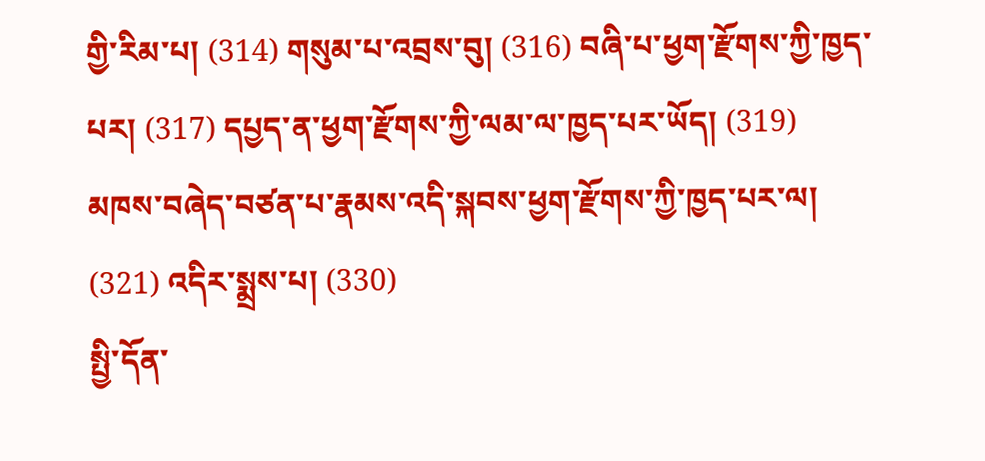གྱི་རིམ་པ། (314) གསུམ་པ་འབྲས་བུ། (316) བཞི་པ་ཕྱག་རྫོགས་ཀྱི་ཁྱད་པར། (317) དཔྱད་ན་ཕྱག་རྫོགས་ཀྱི་ལམ་ལ་ཁྱད་པར་ཡོད། (319) མཁས་བཞེད་བཙན་པ་རྣམས་འདི་སྐབས་ཕྱག་རྫོགས་ཀྱི་ཁྱད་པར་ལ། (321) འདིར་སྨྲས་པ། (330)
སྤྱི་དོན་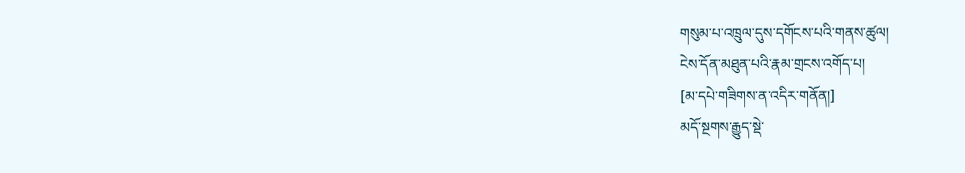གསུམ་པ་འཁྲུལ་དུས་དགོངས་པའི་གནས་ཚུལ།
ངེས་དོན་མཐུན་པའི་རྣམ་གྲངས་འགོད་པ།
[མ་དཔེ་གཟིགས་ན་འདིར་གནོན།]
མདོ་སྔགས་རྒྱུད་སྡེ་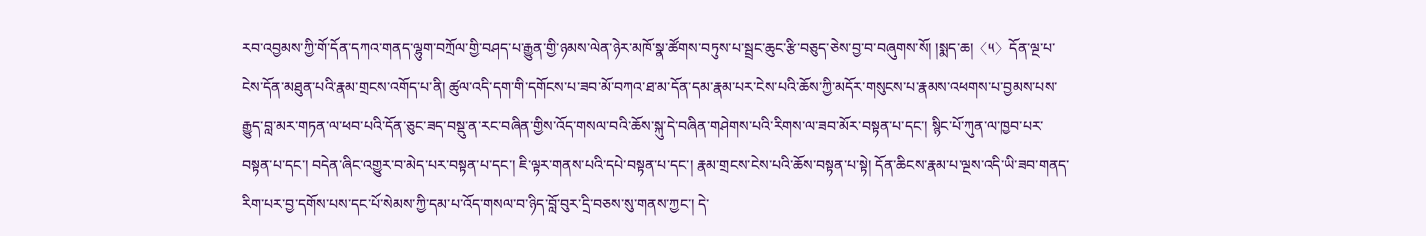རབ་འབྱམས་ཀྱི་གོ་དོན་དཀའ་གནད་ལྷུག་བཀྲོལ་གྱི་བཤད་པ་རྒྱུན་གྱི་ཉམས་ལེན་ཉེར་མཁོ་སྣ་ཚོགས་བཏུས་པ་སྦྲང་ཆུང་རྩི་བཅུད་ཅེས་བྱ་བ་བཞུགས་སོ། །སྨད་ཆ།〈༥〉དོན་ལྔ་པ་ངེས་དོན་མཐུན་པའི་རྣམ་གྲངས་འགོད་པ་ནི། ཚུལ་འདི་དག་གི་དགོངས་པ་ཟབ་མོ་བཀའ་ཐ་མ་དོན་དམ་རྣམ་པར་ངེས་པའི་ཆོས་ཀྱི་མདོར་གསུངས་པ་རྣམས་འཕགས་པ་བྱམས་པས་རྒྱུད་བླ་མར་གཏན་ལ་ཕབ་པའི་དོན་ཅུང་ཟད་བསྡུ་ན་རང་བཞིན་གྱིས་འོད་གསལ་བའི་ཆོས་སྐུ་དེ་བཞིན་གཤེགས་པའི་རིགས་ལ་ཟབ་མོར་བསྟན་པ་དང་། སྙིང་པོ་ཀུན་ལ་ཁྱབ་པར་བསྟན་པ་དང་། བདེན་ཞིང་འགྱུར་བ་མེད་པར་བསྟན་པ་དང་། ཇི་ལྟར་གནས་པའི་དཔེ་བསྟན་པ་དང་། རྣམ་གྲངས་ངེས་པའི་ཆོས་བསྟན་པ་སྟེ། དོན་ཆིངས་རྣམ་པ་ལྔས་འདི་ཡི་ཟབ་གནད་རིག་པར་བྱ་དགོས་པས་དང་པོ་སེམས་ཀྱི་དམ་པ་འོད་གསལ་བ་ཉིད་བློ་བུར་དྲི་བཅས་སུ་གནས་ཀྱང་། དེ་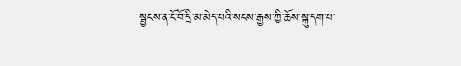སྦྱངས་ན་ངོ་བོ་དྲི་མ་མེད་པའི་སངས་རྒྱས་ཀྱི་ཆོས་སྐུ་དག་པ་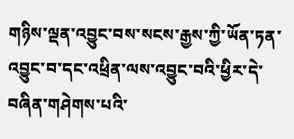གཉིས་ལྡན་འབྱུང་བས་སངས་རྒྱས་ཀྱི་ཡོན་ཏན་འབྱུང་བ་དང་འཕྲིན་ལས་འབྱུང་བའི་ཕྱིར་དེ་བཞིན་གཤེགས་པའི་